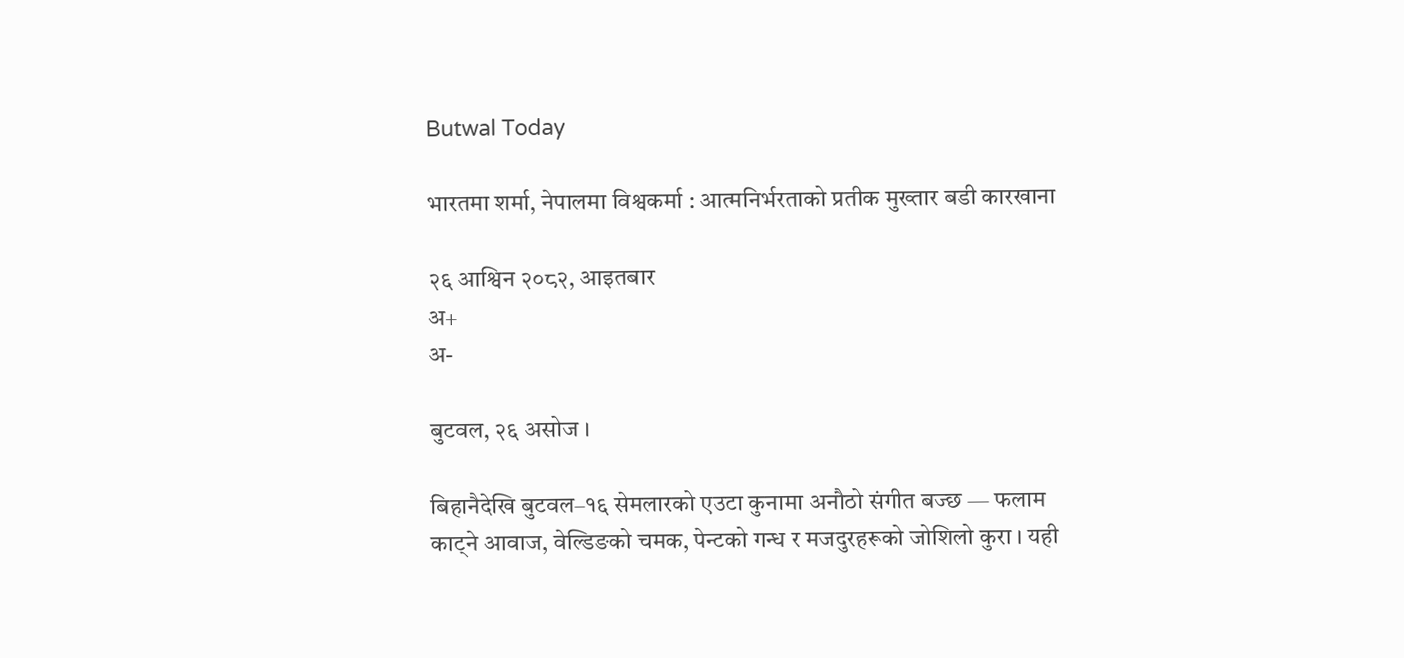Butwal Today

भारतमा शर्मा, नेपालमा विश्वकर्मा : आत्मनिर्भरताको प्रतीक मुख्तार बडी कारखाना

२६ आश्विन २०८२, आइतबार
अ+
अ-

बुटवल, २६ असोज ।

बिहानैदेखि बुटवल–१६ सेमलारको एउटा कुनामा अनौठो संगीत बज्छ — फलाम काट्ने आवाज, वेल्डिङको चमक, पेन्टको गन्ध र मजदुरहरूको जोशिलो कुरा । यही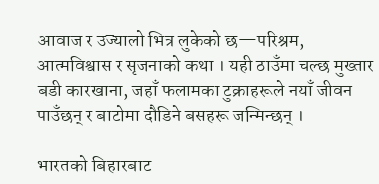आवाज र उज्यालो भित्र लुकेको छ—परिश्रम, आत्मविश्वास र सृजनाको कथा । यही ठाउँमा चल्छ मुख्तार बडी कारखाना, जहाँ फलामका टुक्राहरूले नयाँ जीवन पाउँछन् र बाटोमा दौडिने बसहरू जन्मिन्छन् ।

भारतको बिहारबाट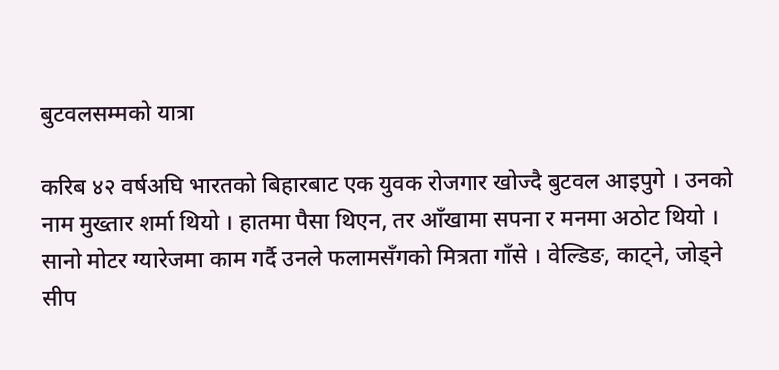बुटवलसम्मको यात्रा

करिब ४२ वर्षअघि भारतको बिहारबाट एक युवक रोजगार खोज्दै बुटवल आइपुगे । उनको नाम मुख्तार शर्मा थियो । हातमा पैसा थिएन, तर आँखामा सपना र मनमा अठोट थियो । सानो मोटर ग्यारेजमा काम गर्दै उनले फलामसँगको मित्रता गाँसे । वेल्डिङ, काट्ने, जोड्ने सीप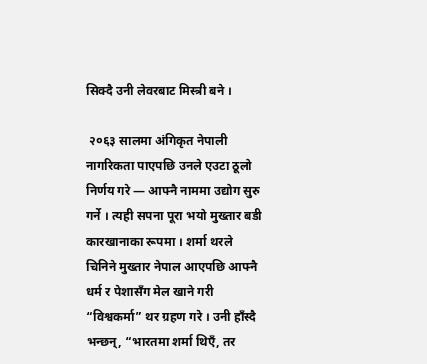सिक्दै उनी लेवरबाट मिस्त्री बने ।

 २०६३ सालमा अंगिकृत नेपाली नागरिकता पाएपछि उनले एउटा ठूलो निर्णय गरे — आफ्नै नाममा उद्योग सुरु गर्ने । त्यही सपना पूरा भयो मुख्तार बडी कारखानाका रूपमा । शर्मा थरले चिनिने मुख्तार नेपाल आएपछि आफ्नै धर्म र पेशासँग मेल खाने गरी “विश्वकर्मा” थर ग्रहण गरे । उनी हाँस्दै भन्छन्, “भारतमा शर्मा थिएँ, तर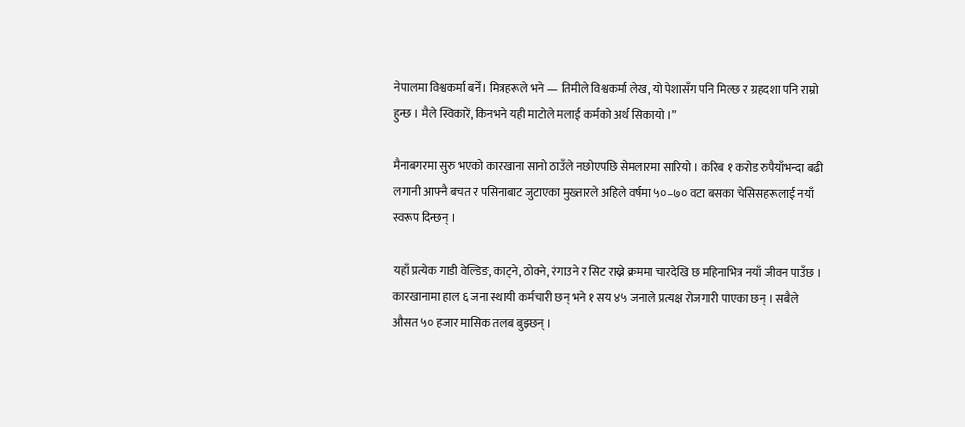नेपालमा विश्वकर्मा बनेँ। मित्रहरूले भने — तिमीले विश्वकर्मा लेख, यो पेशासँग पनि मिल्छ र ग्रहदशा पनि राम्रो हुन्छ । मैले स्विकारें, किनभने यही माटोले मलाई कर्मको अर्थ सिकायो ।”

मैनाबगरमा सुरु भएको कारखाना सानो ठाउँले नछोएपछि सेमलारमा सारियो । करिब १ करोड रुपैयाँभन्दा बढी लगानी आफ्नै बचत र पसिनाबाट जुटाएका मुख्तारले अहिले वर्षमा ५०–७० वटा बसका चेसिसहरूलाई नयाँ स्वरूप दिन्छन् ।

यहाँ प्रत्येक गाडी वेल्डिङ, काट्ने, ठोक्ने, रंगाउने र सिट राख्ने क्रममा चारदेखि छ महिनाभित्र नयाँ जीवन पाउँछ । कारखानामा हाल ६ जना स्थायी कर्मचारी छन् भने १ सय ४५ जनाले प्रत्यक्ष रोजगारी पाएका छन् । सबैले औसत ५० हजार मासिक तलब बुझ्छन् ।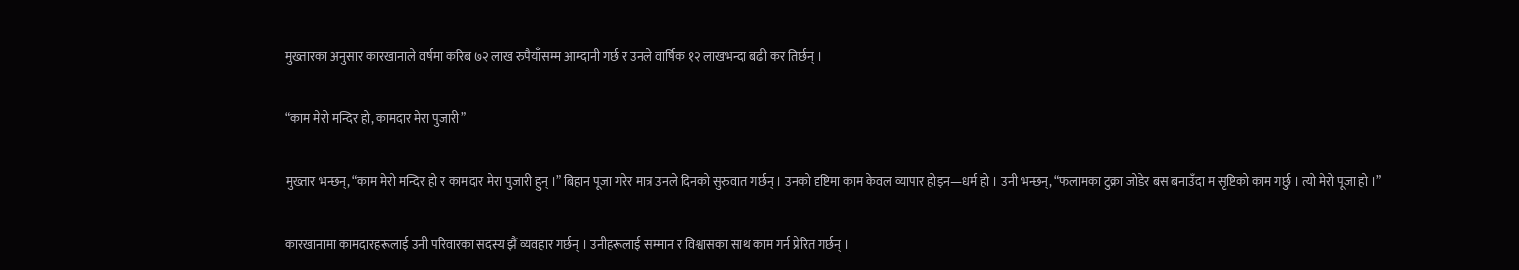मुख्तारका अनुसार कारखानाले वर्षमा करिब ७२ लाख रुपैयाँसम्म आम्दानी गर्छ र उनले वार्षिक १२ लाखभन्दा बढी कर तिर्छन् ।

“काम मेरो मन्दिर हो, कामदार मेरा पुजारी”

मुख्तार भन्छन्, “काम मेरो मन्दिर हो र कामदार मेरा पुजारी हुन् ।” बिहान पूजा गरेर मात्र उनले दिनको सुरुवात गर्छन् । उनको दृष्टिमा काम केवल व्यापार होइन—धर्म हो । उनी भन्छन्, “फलामका टुक्रा जोडेर बस बनाउँदा म सृष्टिको काम गर्छु । त्यो मेरो पूजा हो ।”

कारखानामा कामदारहरूलाई उनी परिवारका सदस्य झैं व्यवहार गर्छन् । उनीहरूलाई सम्मान र विश्वासका साथ काम गर्न प्रेरित गर्छन् ।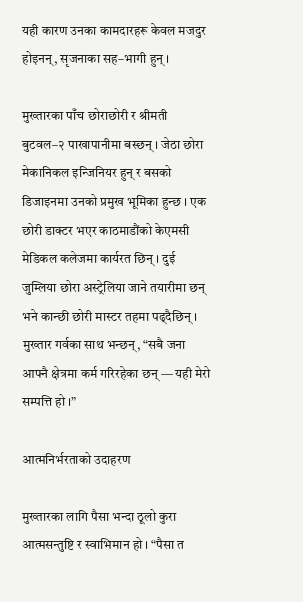यही कारण उनका कामदारहरू केवल मजदुर होइनन्, सृजनाका सह–भागी हुन् ।

मुख्तारका पाँच छोराछोरी र श्रीमती बुटवल–२ पाखापानीमा बस्छन् । जेठा छोरा मेकानिकल इन्जिनियर हुन् र बसको डिजाइनमा उनको प्रमुख भूमिका हुन्छ । एक छोरी डाक्टर भएर काठमाडौंको केएमसी मेडिकल कलेजमा कार्यरत छिन् । दुई जुम्लिया छोरा अस्ट्रेलिया जाने तयारीमा छन् भने कान्छी छोरी मास्टर तहमा पढ्दैछिन् । मुख्तार गर्वका साथ भन्छन्, “सबै जना आफ्नै क्षेत्रमा कर्म गरिरहेका छन् — यही मेरो सम्पत्ति हो ।”

आत्मनिर्भरताको उदाहरण

मुख्तारका लागि पैसा भन्दा ठूलो कुरा आत्मसन्तुष्टि र स्वाभिमान हो । “पैसा त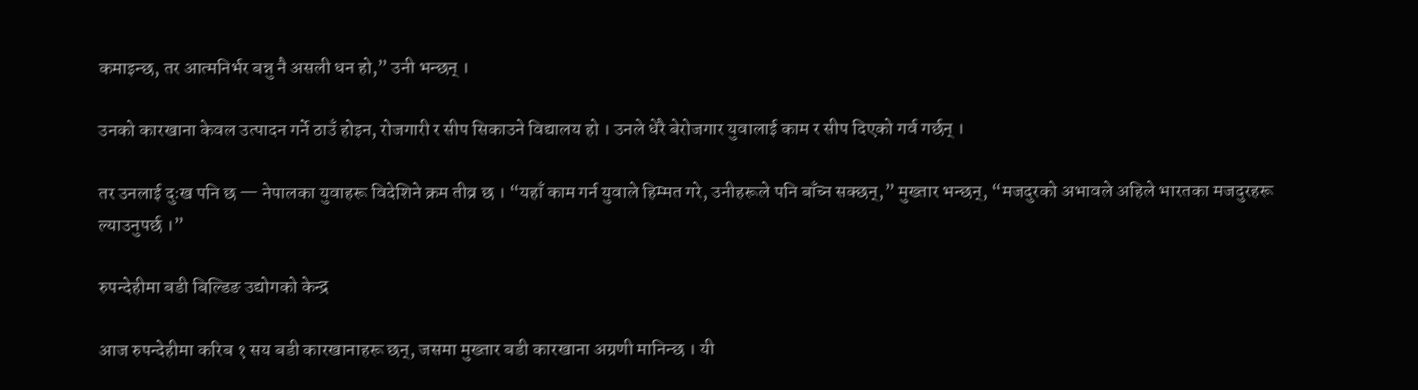कमाइन्छ, तर आत्मनिर्भर बन्नु नै असली धन हो,” उनी भन्छन् ।

उनको कारखाना केवल उत्पादन गर्ने ठाउँ होइन, रोजगारी र सीप सिकाउने विद्यालय हो । उनले धेरै बेरोजगार युवालाई काम र सीप दिएको गर्व गर्छन् ।

तर उनलाई दुःख पनि छ — नेपालका युवाहरू विदेशिने क्रम तीव्र छ । “यहाँ काम गर्न युवाले हिम्मत गरे, उनीहरूले पनि बाँच्न सक्छन्,” मुख्तार भन्छन्, “मजदुरको अभावले अहिले भारतका मजदुरहरू ल्याउनुपर्छ ।”

रुपन्देहीमा बडी बिल्डिङ उद्योगको केन्द्र

आज रुपन्देहीमा करिब १ सय बडी कारखानाहरू छन्, जसमा मुख्तार बडी कारखाना अग्रणी मानिन्छ । यी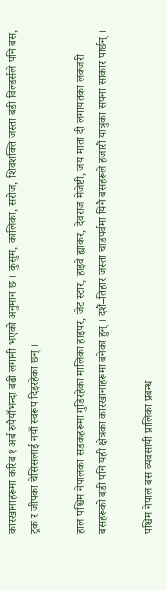कारखानाहरूमा करिब १ अर्ब रुपैयाँभन्दा बढी लगानी भएको अनुमान छ । कुसुम, कालिका, सरोज, शिवशक्ति जस्ता बडी विल्डर्सले पनि बस, ट्रक र जीपका चेसिसलाई नयाँ स्वरूप दिइरहेका छन् ।

हाल पश्चिम नेपालका सडकहरूमा गुडिरहेका मालिका हाइपर, जेट स्टार, हाइवे ह्याकर, देवराज मेजेष्टी, जय माता दी लगायतका लक्जरी बसहरूको बडी पनि यही क्षेत्रका कारखानाहरूमा बनेका हुन् । दशैं–तिहार जस्ता चाडपर्वमा यिनै बसहरूले हजारौं यात्रुका सपना साकार पार्छन् ।

पश्चिम नेपाल बस व्यवसायी प्रालिका प्रबन्ध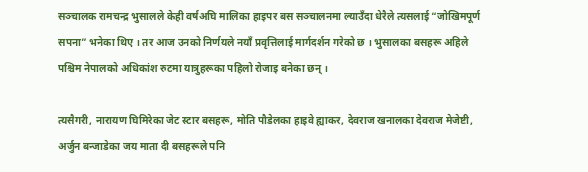सञ्चालक रामचन्द्र भुसालले केही वर्षअघि मालिका हाइपर बस सञ्चालनमा ल्याउँदा धेरैले त्यसलाई “जोखिमपूर्ण सपना” भनेका थिए । तर आज उनको निर्णयले नयाँ प्रवृत्तिलाई मार्गदर्शन गरेको छ । भुसालका बसहरू अहिले पश्चिम नेपालको अधिकांश रुटमा यात्रुहरूका पहिलो रोजाइ बनेका छन् ।

त्यसैगरी, नारायण घिमिरेका जेट स्टार बसहरू, मोति पौडेलका हाइवे ह्याकर, देवराज खनालका देवराज मेजेष्टी, अर्जुन बन्जाडेका जय माता दी बसहरूले पनि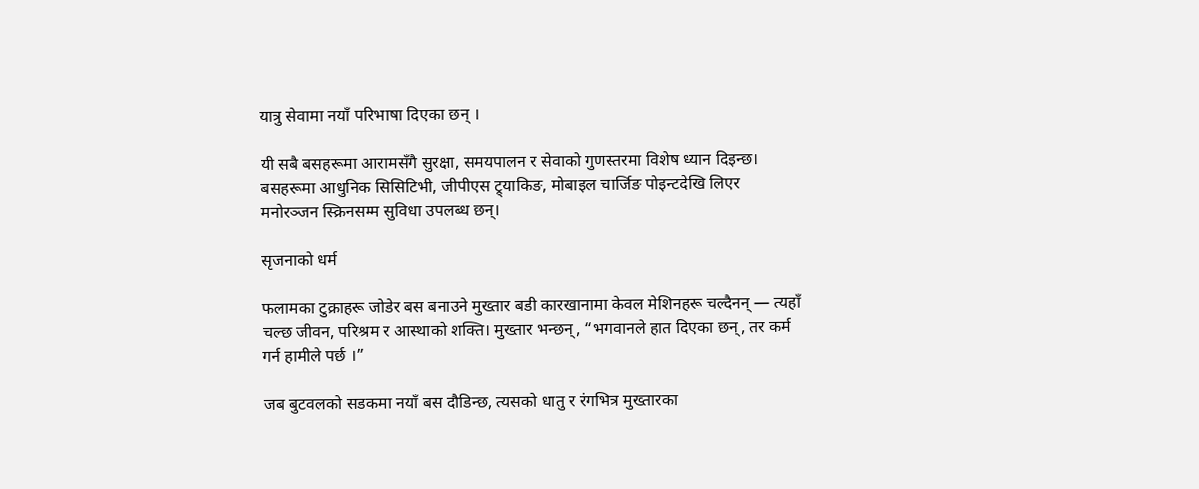यात्रु सेवामा नयाँ परिभाषा दिएका छन् ।

यी सबै बसहरूमा आरामसँगै सुरक्षा, समयपालन र सेवाको गुणस्तरमा विशेष ध्यान दिइन्छ। बसहरूमा आधुनिक सिसिटिभी, जीपीएस ट्र्याकिङ, मोबाइल चार्जिङ पोइन्टदेखि लिएर मनोरञ्जन स्क्रिनसम्म सुविधा उपलब्ध छन्।

सृजनाको धर्म

फलामका टुक्राहरू जोडेर बस बनाउने मुख्तार बडी कारखानामा केवल मेशिनहरू चल्दैनन् — त्यहाँ चल्छ जीवन, परिश्रम र आस्थाको शक्ति। मुख्तार भन्छन्, “भगवानले हात दिएका छन्, तर कर्म गर्न हामीले पर्छ ।”

जब बुटवलको सडकमा नयाँ बस दौडिन्छ, त्यसको धातु र रंगभित्र मुख्तारका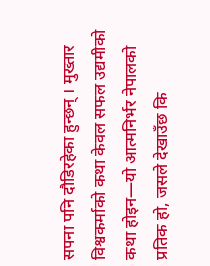सपना पनि दौडिरहेका हुन्छन् । मुख्तार विश्वकर्माको कथा केवल सफल उद्यमीको कथा होइन—यो आत्मनिर्भर नेपालको प्रतिक हो, जसले देखाउँछ कि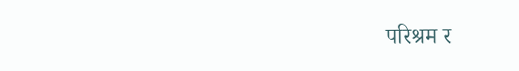परिश्रम र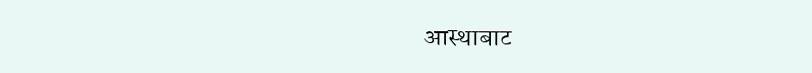आस्थाबाट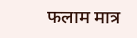फलाम मात्र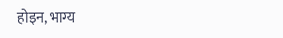होइन, भाग्य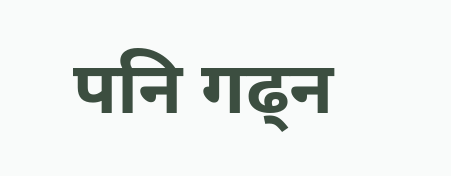पनि गढ्न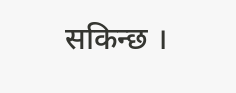सकिन्छ ।